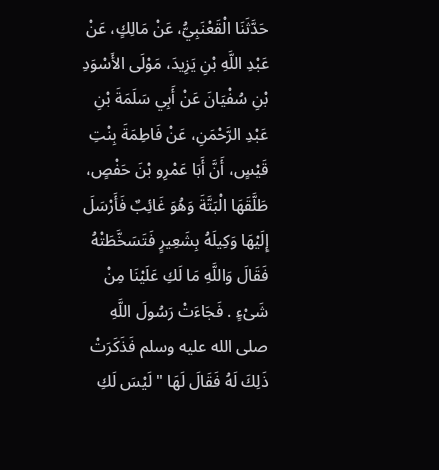حَدَّثَنَا الْقَعْنَبِيُّ، عَنْ مَالِكٍ، عَنْ عَبْدِ اللَّهِ بْنِ يَزِيدَ، مَوْلَى الأَسْوَدِ بْنِ سُفْيَانَ عَنْ أَبِي سَلَمَةَ بْنِ عَبْدِ الرَّحْمَنِ، عَنْ فَاطِمَةَ بِنْتِ قَيْسٍ، أَنَّ أَبَا عَمْرِو بْنَ حَفْصٍ، طَلَّقَهَا الْبَتَّةَ وَهُوَ غَائِبٌ فَأَرْسَلَ إِلَيْهَا وَكِيلَهُ بِشَعِيرٍ فَتَسَخَّطَتْهُ فَقَالَ وَاللَّهِ مَا لَكِ عَلَيْنَا مِنْ شَىْءٍ . فَجَاءَتْ رَسُولَ اللَّهِ صلى الله عليه وسلم فَذَكَرَتْ ذَلِكَ لَهُ فَقَالَ لَهَا " لَيْسَ لَكِ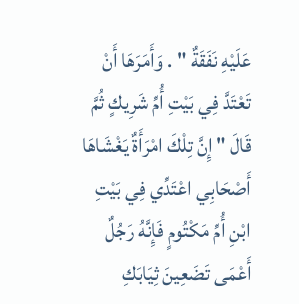عَلَيْهِ نَفَقَةٌ " . وَأَمَرَهَا أَنْ تَعْتَدَّ فِي بَيْتِ أُمِّ شَرِيكٍ ثُمَّ قَالَ " إِنَّ تِلْكَ امْرَأَةٌ يَغْشَاهَا أَصْحَابِي اعْتَدِّي فِي بَيْتِ ابْنِ أُمِّ مَكْتُومٍ فَإِنَّهُ رَجُلٌ أَعْمَى تَضَعِينَ ثِيَابَكِ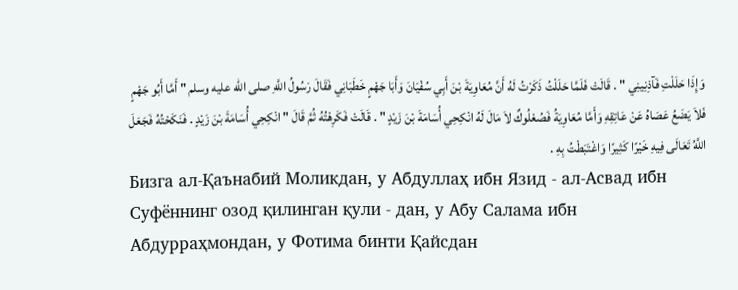وَإِذَا حَلَلْتِ فَآذِنِينِي " . قَالَتْ فَلَمَّا حَلَلْتُ ذَكَرْتُ لَهُ أَنَّ مُعَاوِيَةَ بْنَ أَبِي سُفْيَانَ وَأَبَا جَهْمٍ خَطَبَانِي فَقَالَ رَسُولُ اللَّهِ صلى الله عليه وسلم " أَمَّا أَبُو جَهْمٍ فَلاَ يَضَعُ عَصَاهُ عَنْ عَاتِقِهِ وَأَمَّا مُعَاوِيَةُ فَصُعْلُوكٌ لاَ مَالَ لَهُ انْكِحِي أُسَامَةَ بْنَ زَيْدٍ " . قَالَتْ فَكَرِهْتُهُ ثُمَّ قَالَ " انْكِحِي أُسَامَةَ بْنَ زَيْدٍ . فَنَكَحْتُهُ فَجَعَلَ اللَّهُ تَعَالَى فِيهِ خَيْرًا كَثِيرًا وَاغْتَبَطْتُ بِهِ .
Бизга ал-Қаънабий Моликдан, у Абдуллаҳ ибн Язид - ал-Асвад ибн Суфённинг озод қилинган қули - дан, у Абу Салама ибн Абдурраҳмондан, у Фотима бинти Қайсдан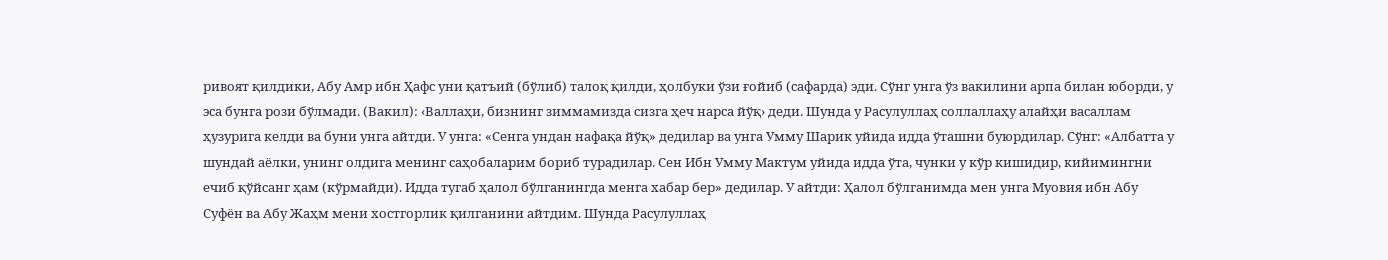ривоят қилдики, Абу Амр ибн Ҳафс уни қатъий (бўлиб) талоқ қилди, ҳолбуки ўзи ғойиб (сафарда) эди. Сўнг унга ўз вакилини арпа билан юборди, у эса бунга рози бўлмади. (Вакил): ‹Валлаҳи, бизнинг зиммамизда сизга ҳеч нарса йўқ› деди. Шунда у Расулуллаҳ соллаллаҳу алайҳи васаллам ҳузурига келди ва буни унга айтди. У унга: «Сенга ундан нафақа йўқ» дедилар ва унга Умму Шарик уйида идда ўташни буюрдилар. Сўнг: «Албатта у шундай аёлки, унинг олдига менинг саҳобаларим бориб турадилар. Сен Ибн Умму Мактум уйида идда ўта, чунки у кўр кишидир, кийимингни ечиб қўйсанг ҳам (кўрмайди). Идда тугаб ҳалол бўлганингда менга хабар бер» дедилар. У айтди: Ҳалол бўлганимда мен унга Муовия ибн Абу Суфён ва Абу Жаҳм мени хостгорлик қилганини айтдим. Шунда Расулуллаҳ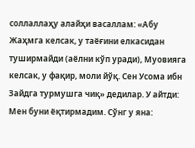соллаллаҳу алайҳи васаллам: «Абу Жаҳмга келсак, у таёғини елкасидан туширмайди (аёлни кўп уради), Муовияга келсак, у фақир, моли йўқ. Сен Усома ибн Зайдга турмушга чиқ» дедилар. У айтди: Мен буни ёқтирмадим. Сўнг у яна: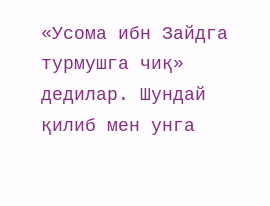«Усома ибн Зайдга турмушга чиқ» дедилар. Шундай қилиб мен унга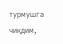турмушга чиқдим,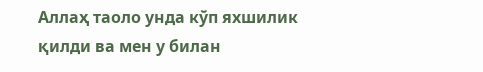Аллаҳ таоло унда кўп яхшилик қилди ва мен у билан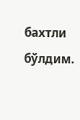бахтли бўлдим.